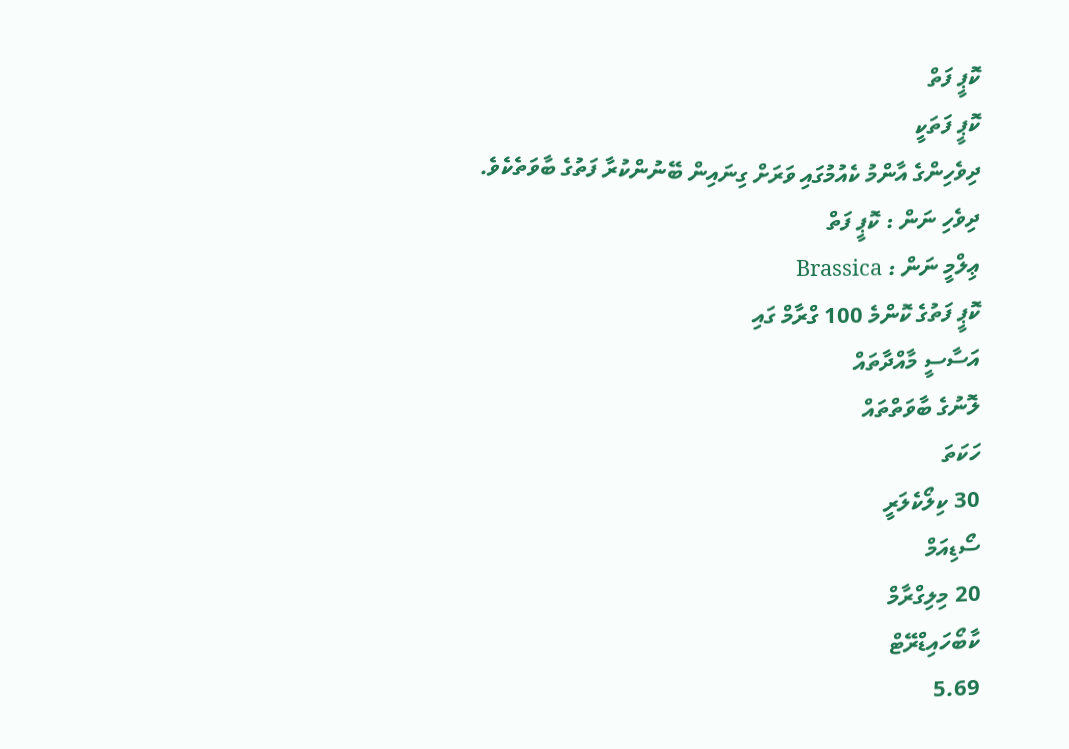ކޮޕީ ފަތް
ކޮޕީ ފަތަކީ
ދިވެހިންގެ އާންމު ކެއުމުގައި ވަރަށް ގިނައިން ބޭނުންކުރާ ފަތުގެ ބާވަތެކެވެ.
ދިވެހި ނަން : ކޮޕީ ފަތް
ޢިލްމީ ނަން : Brassica
ކޮޕީ ފަތުގެ ކޮންމެ 100 ގްރާމް ގައި
އަސާސީ މާއްދާތައް
ލޮނުގެ ބާވަތްތައް
ހަކަތަ
30 ކިލޯކެލަރީ
ސޯޑިއަމް
20 މިލިގްރާމް
ކާބޯހައިޑްރޭޓް
5.69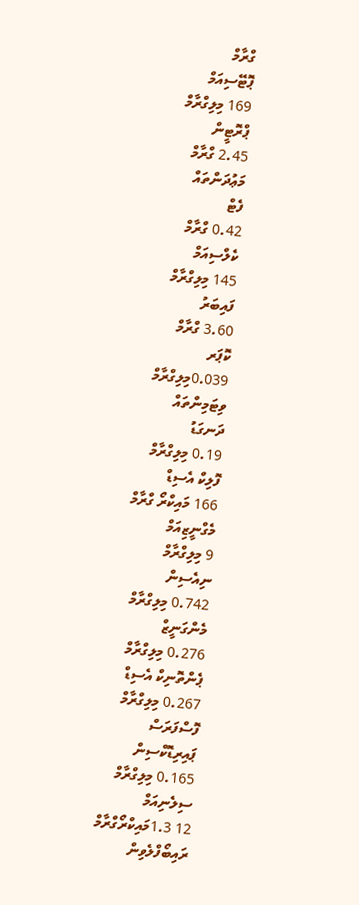ގްރާމް
ޕޮޓޭސިއަމް
169 މިލިގްރާމް
ޕްރޮޓީން
2.45 ގްރާމް
މަޢުދަންތައް
ފެޓް
0.42 ގްރާމް
ކެލްސިއަމް
145 މިލިގްރާމް
ފައިބަރު
3.60 ގްރާމް
ކޮޕަރ
0.039މިލިގްރާމް
ވިޓަމިންތައް
ދަނގަޑު
0.19 މިލިގްރާމް
ފޮލިކް އެސިޑް
166 މައިކްރޯ ގްރާމް
މެގްނީޒިއަމް
9 މިލިގްރާމް
ނިއެސިން
0.742 މިލިގްރާމް
މެންގަނީޒް
0.276 މިލިގްރާމް
ޕެންތޮނިކް އެސިޑް
0.267 މިލިގްރާމް
ފޮސްފަރަސް
ޕައިރިޑޮކްސިން
0.165 މިލިގްރާމް
ސިލެނިއަމް
12 1.3މައިކްރޯގްރާމް
ރައިބޯފްލެވިން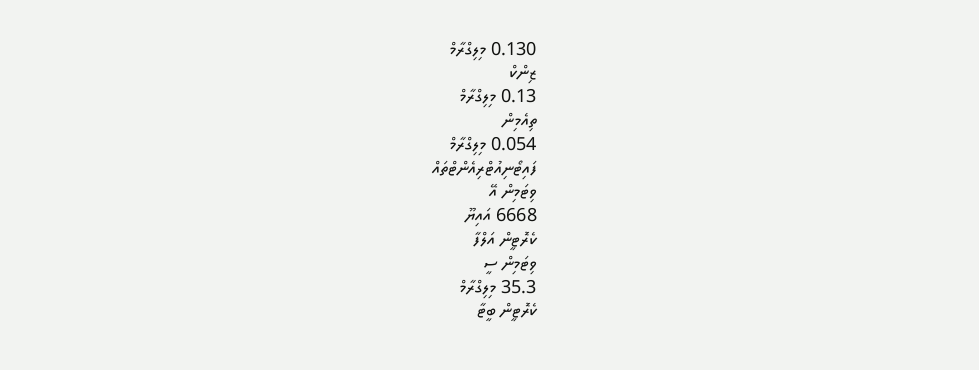0.130 މިލިގްރާމް
ޒިންކް
0.13 މިލިގްރާމް
ތިއެމިން
0.054 މިލިގްރާމް
ފައިޓޯނިއުޓްރިއެންޓްތައް
ވިޓަމިން އޭ
6668 އައިޔޫ
ކެރޮޓީން އަލްފާ
ވިޓަމިން ސީ
35.3 މިލިގްރާމް
ކެރޮޓީން ބީޓާ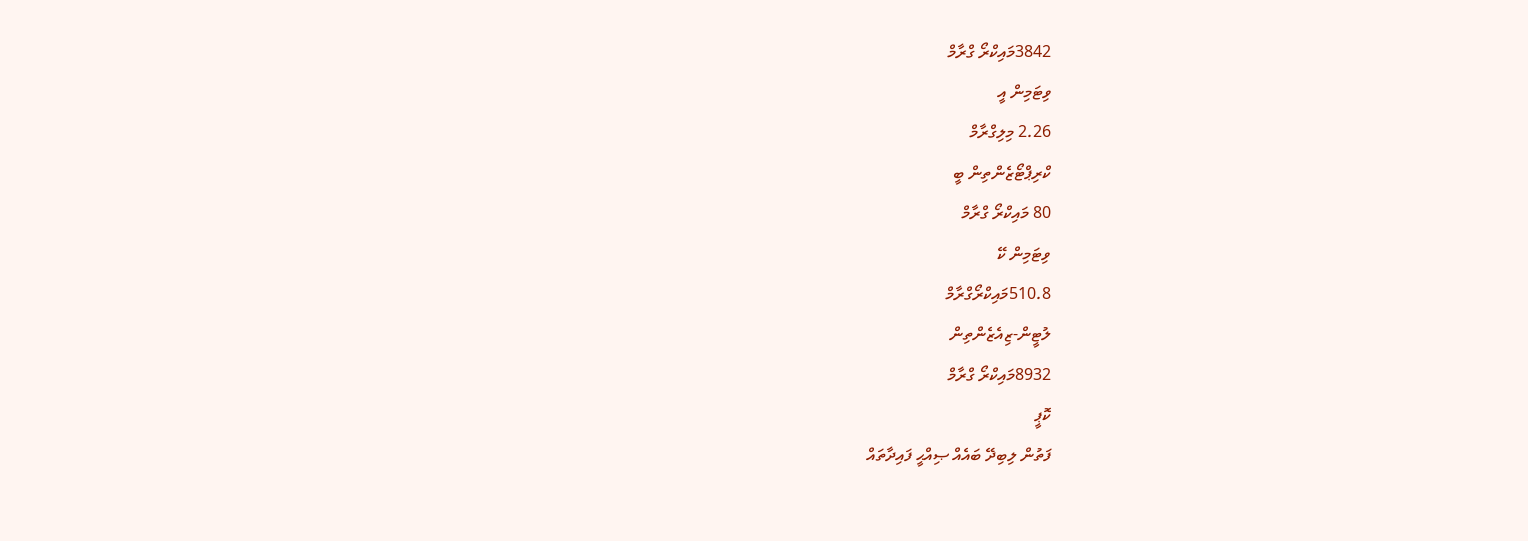3842މައިކްރޯ ގްރާމް
ވިޓަމިން އީ
2.26 މިލިގްރާމް
ކްރިޕްޓޯޒެންތިން ބީ
80 މައިކްރޯ ގްރާމް
ވިޓަމިން ކޭ
510.8މައިކްރޯގްރާމް
ލުޓީން-ޒިއެޒެންތިން
8932މައިކްރޯ ގްރާމް
ކޮޕީ
ފަތުން ލިބިދޭ ބައެއް ޞިއްޙީ ފައިދާތައް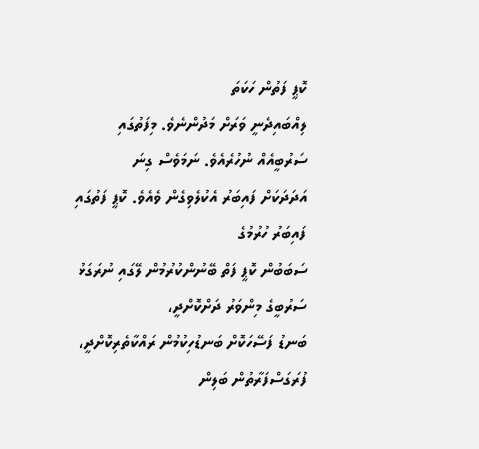ކޮޕީ ފަތުން ހަކަތަ
ލިއްބައިދެނީ ވަރަށް މަދުންނެވެ. މިފަތުގައި ސަރުބީއެއް ނުހުރެއެވެ. ނަމަވެސް ގިނަ
އަދަދަކަށް ފައިބަރު އެކުލެވިގެން ވެއެވެ. ކޮޕީ ފަތުގައި ފައިބަރު ހުރުމުގެ
ސަބަބުން ކޮޕީ ފަތް ބޭނުންކުރުމުން ލޭގައި ނުރަގަޅު ސަރުބީގެ މިންވަރު ދަށްކޮށްދީ،
ބަނޑު ފަސޭހަކޮށް ބަނޑުހިކުމުން ރައްކާތެރިކޮށްދީ، ފުރަގަސްފަރާތުން ބަލިން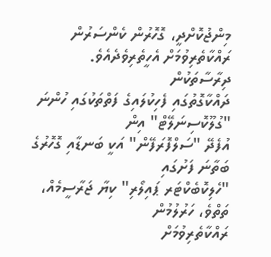މިންޖުކޮށްދީ، ގޮހޮރުން ކެންސަރުން ރައްކާތެރިވުމަށް އެހީތެރިވެދެއެވެ.
ދިރާސާތަކުން
ދައްކާގޮތުގައި ފެހިކުލައިގެ ފަތްތަކުގައި ހުންނަ "ގުލޫކޮސިނަލޭޓް" އިން
އުފެދޭ "ސަލްފޮރަފޭން" އަކީ ބަނޑާއި ގޮހޮރުގެ ބަތާނަ ފަށުގައި
"ހެލިކޮބެކްޓަރ ޕައިލޯރި" ކިޔާ ޖަރާސީމެއް، ތަތްވެ، ހަރުލުމުން
ރައްކާތެރިވުމަށް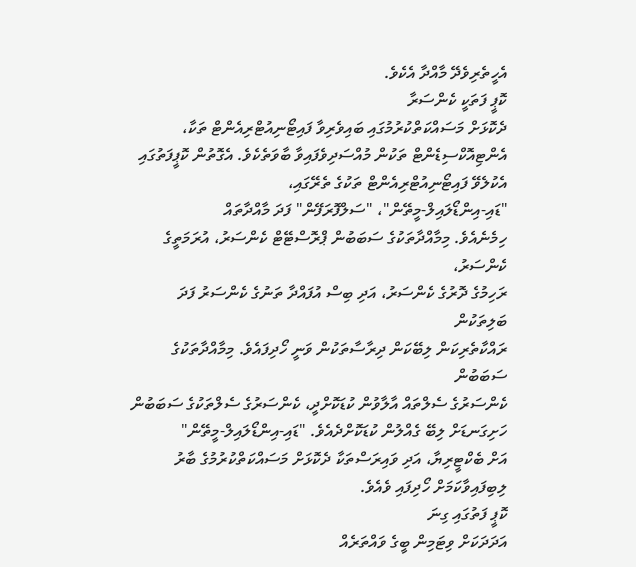އެހީތެރިވެދޭ މާއްދާ އެކެވެ.
ކޮޕީ ފަތަކީ ކެންސަރާ
ދެކޮޅަށް މަސައްކަތްކުރުމުގައި ބައިވެރިވާ ފައިޓޯނިއުޓްރިއެންޓް ތަކާ،
އެންޓިއޮކްސިޑެންޓް ތަކުން މުއްސަދިވެފައިވާ ބާވަތެކެވެ. އެގޮތުން ކޮޕީފަތުގައި
އެކުލެވޭ ފައިޓޯނިއުޓްރިއެންޓް ތަކުގެ ތެރޭގައި،
"ޑައި-އިންޑޯލައިލް-މީތޭން"، "ސަލްފޮރަފޭން" ފަދަ މާއްދާތައް
ހިމެނެއެވެ. މިމާއްދާތަކުގެ ސަބަބުން ޕްރޮސްޓޭޓް ކެންސަރު، އުރަމަތީގެ ކެންސަރު،
ރަހިމުގެ ދޮރުގެ ކެންސަރު، އަދި ބިސް އުފައްދާ ތަނުގެ ކެންސަރު ފަދަ ބަލިތަކުން
ރައްކާތެރިކަން ލިބޭކަން ދިރާސާތަކުން ވަނީ ހޯދިފައެވެ. މިމާއްދާތަކުގެ ސަބަބުން
ކެންސަރުގެ ސެލްތައް އާލާވުން ކުޑަކޮށްދީ، ކެންސަރުގެ ސެލްތަކުގެ ސަބަބުން
ހަށިގަނޑަށް ލިބޭ ގެއްލުން ކުޑަކޮށްދެއެވެ. "ޑައި-އިންޑޯލައިލް-މީތޭން"
އަށް ބެކްޓީރިޔާ، އަދި ވައިރަސްތަކާ ދެކޮޅަށް މަސައްކަތްކުރުމުގެ ބާރު
ލިބިފައިވާކަމަށް ހޯދިފައި ވެއެވެ.
ކޮޕީ ފަތުގައި ގިނަ
އަދަދަކަށް ވިޓަމިން ބީގެ ވައްތަރެއް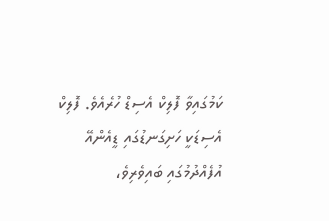ކަމުގައިވާ ފޮލިކް އެސިޑް ހުރެއެވެ. ފޮލިކް
އެސިޑަކީ ހަށިގަނޑުގައި ޑީއެންއޭ އުފެއްދުމުގައި ބައިވެރިވެ،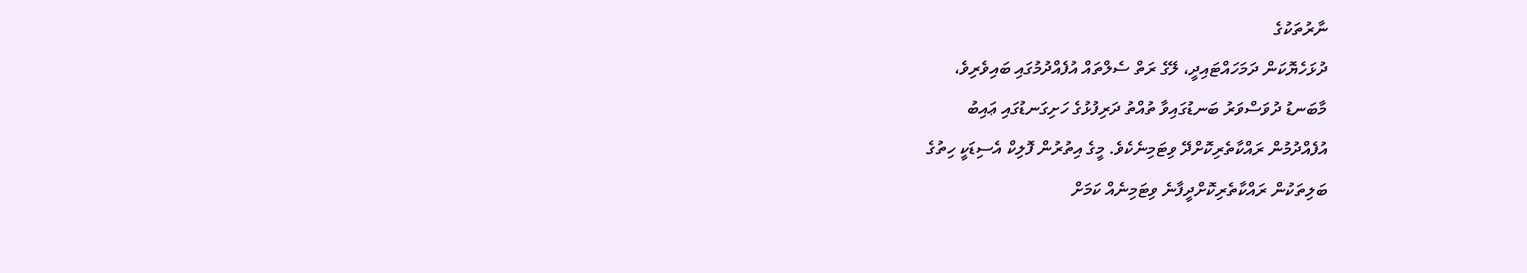ނާރުތަކުގެ
ދުޅަހެޔޮކަން ދަމަހައްޓައިދީ، ލޭގެ ރަތް ސެލްތައް އުފެއްދުމުގައި ބައިވެރިވެ،
މާބަނޑު ދުވަސްވަރު ބަނޑުގައިވާ ތުއްތު ދަރިފުޅުގެ ހަށިގަނޑުގައި ޢައިބު
އުފެއްދުމުން ރައްކާތެރިކޮށްދޭ ވިޓަމިނެކެވެ. މީގެ އިތުރުން ފޮލިކް އެސިޑަކީ ހިތުގެ
ބަލިތަކުން ރައްކާތެރިކޮށްދީފާނެ ވިޓަމިނެއް ކަމަށް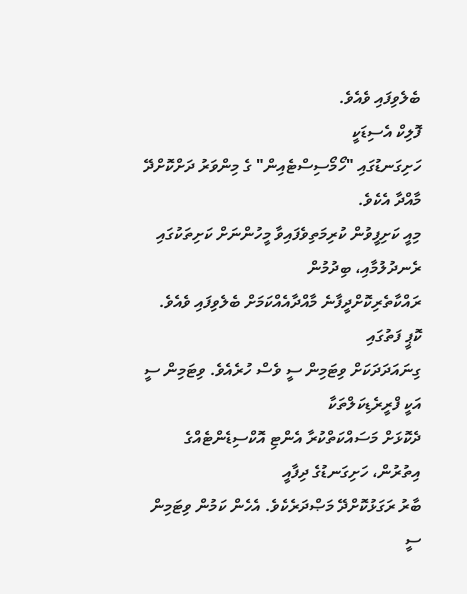ބެލެވިފައި ވެއެވެ.
ފޮލިކް އެސިޑަކީ
ހަށިގަނޑުގައި "ހޯމޯސިސްޓެއިން" ގެ މިންވަރު ދަށްކޮށްދޭ މާއްދާ އެކެވެ.
މިއީ ކަށިފީވުން ކުރިމަތިވެފައިވާ މީހުންނަށް ކަށިތަކުގައި ރެނދުލުމާއި، ބިދުމުން
ރައްކާތެރިކޮށްދީފާނެ މާއްދާއެއްކަމަށް ބެލެވިފައި ވެއެވެ.
ކޮޕީ ފަތުގައި
ގިނައަދަދަކަށް ވިޓަމިން ސީ ވެސް ހުރެއެވެ. ވިޓަމިން ސީ އަކީ ފްރީރެޑިކަލްތަކާ
ދެކޮޅަށް މަސައްކަތްކުރާ އެންޓި އޮކްސިޑެންޓެއްގެ އިތުރުން، ހަށިގަނޑުގެ ދިފާއީ
ބާރު ރަގަޅުކޮށްދޭ މަޞްދަރެކެވެ. އެހެން ކަމުން ވިޓަމިން ސީ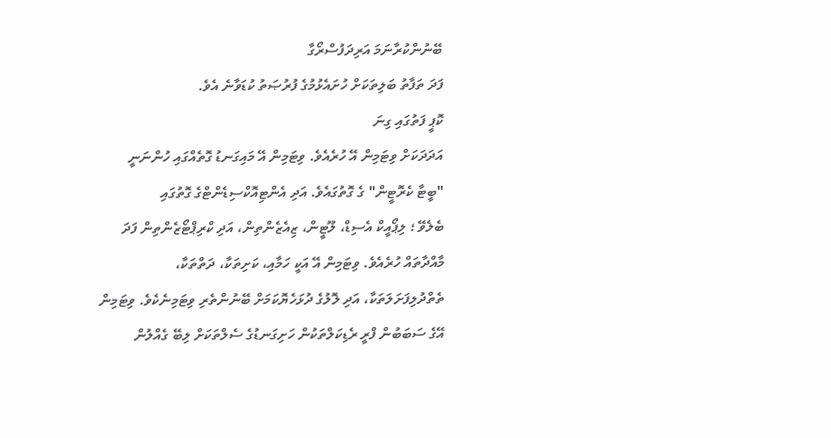ބޭނުންކުރާނަމަ އަރިދަފުސްރޯގާ
ފަދަ ތަފާތު ބަލިތަކަށް ހުށައެޅުމުގެ ފުރުޞަތު ކުޑަވާނެ އެވެ.
ކޮޕީ ފަތުގައި ގިނަ
އަދަދަކަށް ވިޓަމިން އޭ ހުރެއެވެ. ވިޓަމިން އޭ މައިގަނޑު ގޮތެއްގައި ހުންނަނީ
"ބީޓާ ކެރޮޓީން" ގެ ގޮތުގައެވެ. އަދި އެންޓިއޮކްސިޑެންޓްގެ ގޮތުގައި
ބެލެވޭ ؛ ލިޕޯއީކް އެސިޑް، ލޫޓީން، ޒިއެޒެންތިން، އަދި ކްރިޕްޓޯޒެންތިން ފަދަ
މާއްދާތައް ހުރެއެވެ. ވިޓަމިން އޭ އަކީ ހަމާއި، ކަށިތަކާ، ދަތްތަކާ،
ތެތްދުލިފަށަލަތަކާ، އަދި ލޮލުގެ ދުޅަހެޔޮކަމަށް ބޭނުންތެރި ވިޓަމިނެކެވެ. ވިޓަމިން
އޭގެ ސަބަބުން ފްރީ ރެޑިކަލްތަކުން ހަށިގަނޑުގެ ސެލްތަކަށް ލިބޭ ގެއްލުން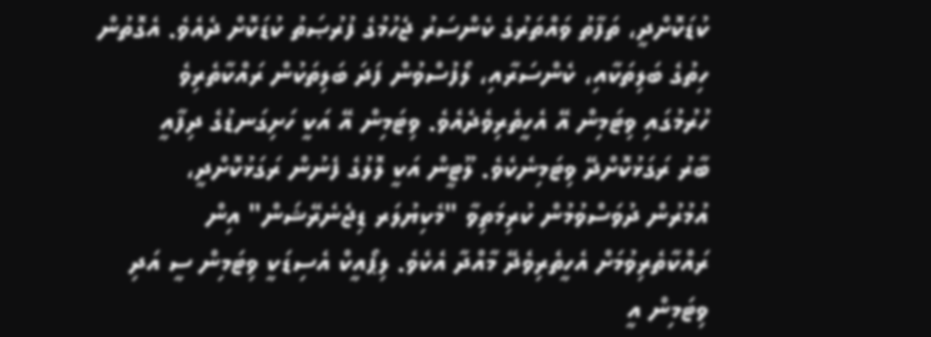ކުޑަކޮށްދީ، ތަފާތު ވައްތަރުގެ ކެންސަރު ޖެހުމުގެ ފުރުޞަތު ކުޑަކޮށް ދެއެވެ. އެގޮތުން
ހިތުގެ ބަލިތަކާއި، ކެންސަރާއި، ލޯފުސްވުން ފަދަ ބަލިތަކުން ރައްކާތެރިވެ
ހުރުމުގައި ވިޓަމިން އޭ އެހީތެރިވެދެއެވެ. ވިޓަމިން އޭ އަކީ ހަށިގަނޑުގެ ދިފާއީ
ބާރު ރަގަޅުކޮށްދޭ ވިޓަމިނެކެވެ. ލޫޓީން އަކީ ލޮލުގެ ފެނުން ރަގަޅުކޮށްދީ،
އުމުރުން ދުވަސްވުމުން ކުރިމަތިވާ "މެކިޔުލަރ ޑިޖެނެރޭޝަން" އިން
ރައްކާތެރިވުމަށް އެހީތެރިވެދޭ މާއްދާ އެކެވެ. ލިޕޯއީކް އެސިޑަކީ ވިޓަމިން ސީ އަދި
ވިޓަމިން އީ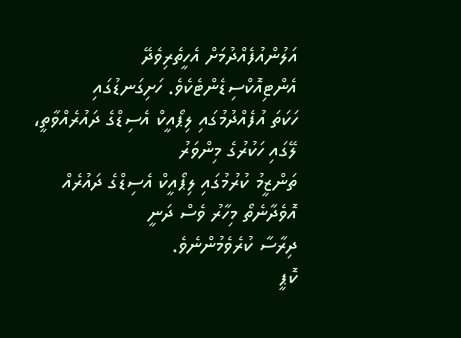އަލުންއުފެއްދުމަށް އެހީތެރިވެދޭ އެންޓިއޮކްސިޑެންޓެކެވެ. ހަށިގަނޑުގައި
ހަކަތަ އުފެއްދުމުގައި ލިޕޯއީކް އެސިޑްގެ ދައުރެއްވާތީ، ލޭގައި ހަކުރުގެ މިންވަރު
ތަންޒީމު ކުރުމުގައި ލިޕޯއީކް އެސިޑްގެ ދައުރެއް އޮވެދާނެތޯ މިހާރު ވެސް ދަނީ
ދިރާސާ ކުރެވެމުންނެވެ.
ކޮޕީ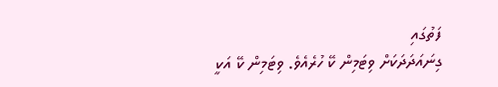ފަތުގައި
ގިނައަދަދަކަށް ވިޓަމިން ކޭ ހުރެއެވެ. ވިޓަމިން ކޭ އަކީ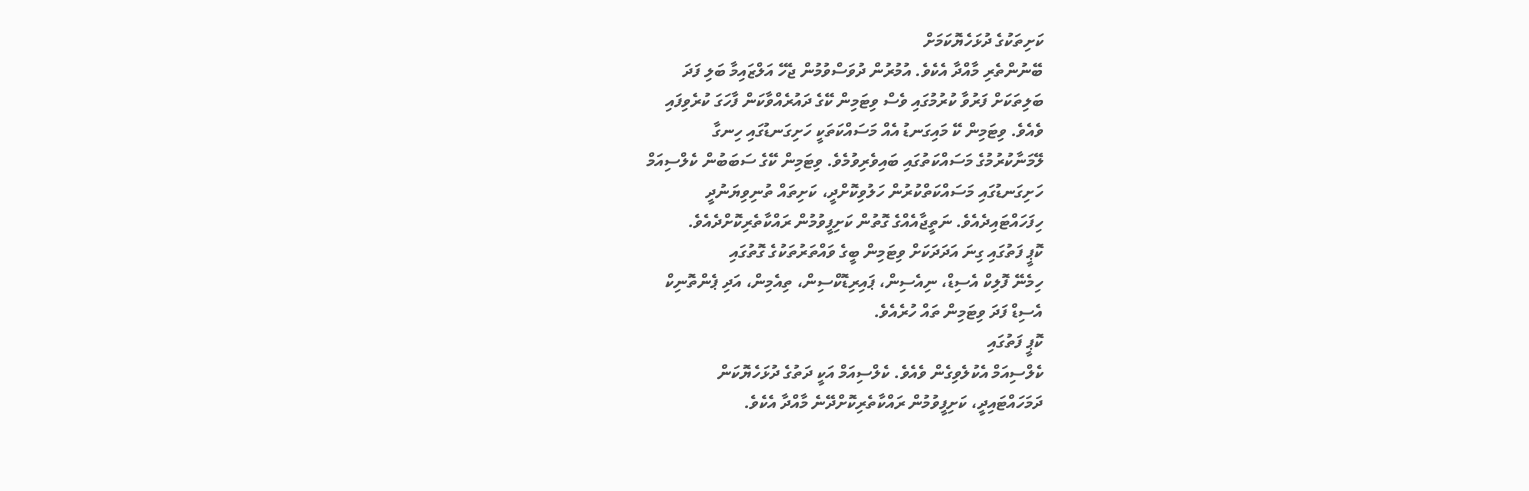ކަށިތަކުގެ ދުޅަހެޔޮކަމަށް
ބޭނުންތެރި މާއްދާ އެކެވެ. އުމުރުން ދުވަސްވުމުން ޖެހޭ އަލްޒައިމާ ބަލި ފަދަ
ބަލިތަކަށް ފަރުވާ ކުރުމުގައި ވެސް ވިޓަމިން ކޭގެ ދައުރެއްވާކަން ފާހަގަ ކުރެވިފައި
ވެއެވެ. ވިޓަމިން ކޭ މައިގަނޑު އެއް މަސައްކަތަކީ ހަށިގަނޑުގައި ހިނގާ
ލޭމަނާކުރުމުގެ މަސައްކަތުގައި ބައިވެރިވުމެވެ. ވިޓަމިން ކޭގެ ސަބަބުން ކެލްސިއަމް
ހަށިގަނޑުގައި މަސައްކަތްކުރުން ހަލުވިކޮށްދީ، ކަށިތައް ތުނިވިޔަނުދީ
ހިފަހައްޓައިދެއެވެ. ނަތީޖާއެއްގެ ގޮތުން ކަށިފީވުމުން ރައްކާތެރިކޮށްދެއެވެ.
ކޮޕީ ފަތުގައި ގިނަ އަދަދަކަށް ވިޓަމިން ބީގެ ވައްތަރުތަކުގެ ގޮތުގައި
ހިމެނޭ ފޮލިކް އެސިޑް، ނިއެސިން، ޕައިރިޑޮކްސިން، ތިއެމިން، އަދި ޕެންތޮނިކް
އެސިޑް ފަދަ ވިޓަމިން ތައް ހުރެއެވެ.
ކޮޕީ ފަތުގައި
ކެލްސިއަމް އެކުލެވިގެން ވެއެވެ. ކެލްސިއަމް އަކީ ދަތުގެ ދުޅަހެޔޮކަން
ދަމަހައްޓައިދީ، ކަށިފީވުމުން ރައްކާތެރިކޮށްދޭނެ މާއްދާ އެކެވެ.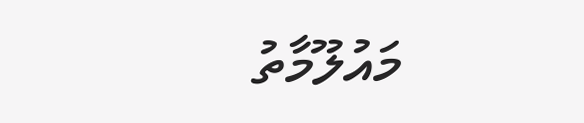މައުލޫމާތު